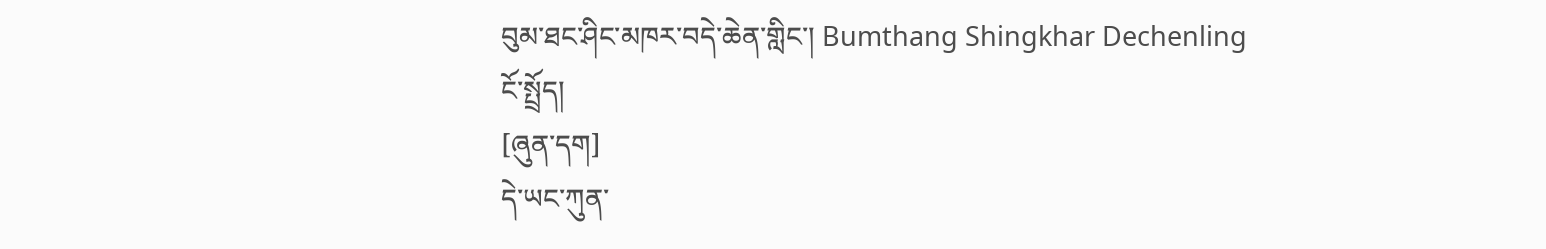བུམ་ཐང་ཤིང་མཁར་བདེ་ཆེན་གླིང་། Bumthang Shingkhar Dechenling
ངོ་སྤྲོད།
[ཞུན་དག]
དེ་ཡང་ཀུན་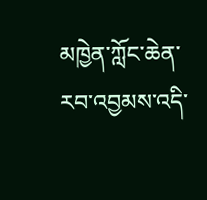མཁྱེན་ཀློང་ཆེན་རབ་འབྱམས་འདི་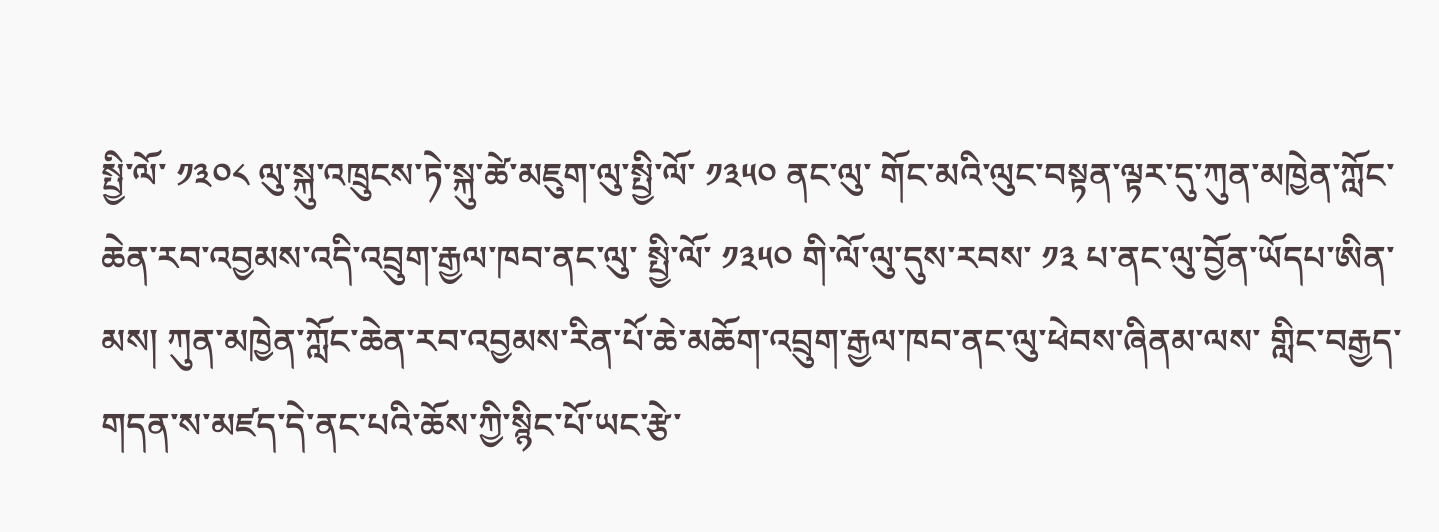སྤྱི་ལོ་ ༡༣༠༨ ལུ་སྐུ་འཁྲུངས་ཏེ་སྐུ་ཚེ་མཇུག་ལུ་སྤྱི་ལོ་ ༡༣༥༠ ནང་ལུ་ གོང་མའི་ལུང་བསྟན་ལྟར་དུ་ཀུན་མཁྱེན་ཀློང་ཆེན་རབ་འབྱམས་འདི་འབྲུག་རྒྱལ་ཁབ་ནང་ལུ་ སྤྱི་ལོ་ ༡༣༥༠ གི་ལོ་ལུ་དུས་རབས་ ༡༣ པ་ནང་ལུ་བྱོན་ཡོདཔ་ཨིན་མས། ཀུན་མཁྱེན་ཀློང་ཆེན་རབ་འབྱམས་རིན་པོ་ཆེ་མཆོག་འབྲུག་རྒྱལ་ཁབ་ནང་ལུ་ཕེབས་ཞིནམ་ལས་ གླིང་བརྒྱད་གདན་ས་མཛད་དེ་ནང་པའི་ཆོས་ཀྱི་སྙིང་པོ་ཡང་རྩེ་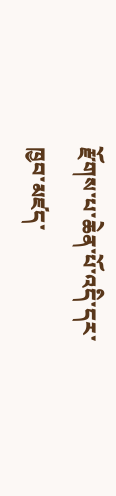རྫོགས་པ་ཆེན་པོ་འདི་དར་ཁྱབ་མཛད་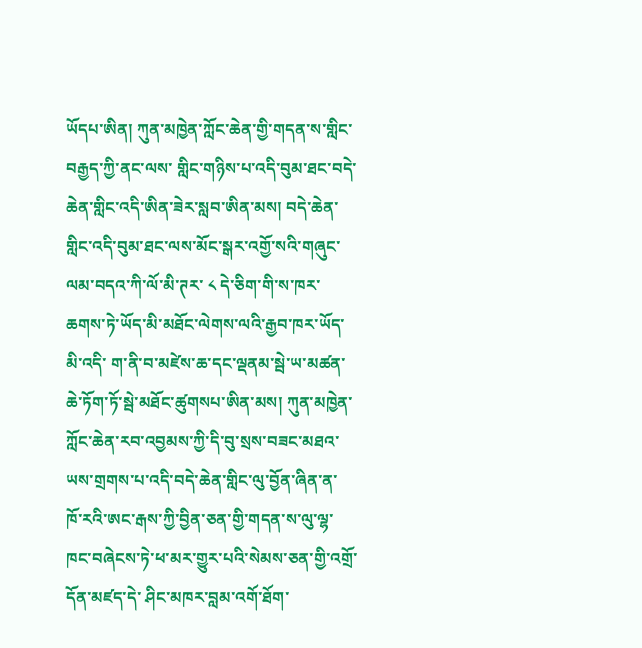ཡོདཔ་ཨིན། ཀུན་མཁྱེན་ཀློང་ཆེན་གྱི་གདན་ས་གླིང་བརྒྱད་ཀྱི་ནང་ལས་ གླིང་གཉིས་པ་འདི་བུམ་ཐང་བདེ་ཆེན་གླིང་འདི་ཨིན་ཟེར་སླབ་ཨིན་མས། བདེ་ཆེན་གླིང་འདི་བུམ་ཐང་ལས་མོང་སྒར་འགྱོ་སའི་གཞུང་ལམ་བདའ་ཀི་ལོ་མི་ཊར་ ༨ དེ་ཅིག་གི་ས་ཁར་ཆགས་ཏེ་ཡོད་མི་མཐོང་ལེགས་ལའི་རྒྱབ་ཁར་ཡོད་མི་འདི་ ག་ནི་བ་མཛེས་ཆ་དང་ལྡནམ་སྦེ་ཡ་མཚན་ཆེ་ཏོག་ཏོ་སྦེ་མཐོང་ཚུགསཔ་ཨིན་མས། ཀུན་མཁྱེན་ཀློང་ཆེན་རབ་འབྱམས་ཀྱི་དི་བུ་སྲས་བཟང་མཐའ་ཡས་གྲགས་པ་འདི་བདེ་ཆེན་གླིང་ལུ་བྱོན་ཞིན་ན་ ཁོ་རའི་ཨང་རྒས་ཀྱི་བྱིན་ཅན་གྱི་གདན་ས་ལུ་ལྷ་ཁང་བཞེངས་ཏེ་ཕ་མར་གྱུར་པའི་སེམས་ཅན་གྱི་འགྲོ་དོན་མཛད་དེ་ ཤིང་མཁར་བླམ་འགོ་ཐོག་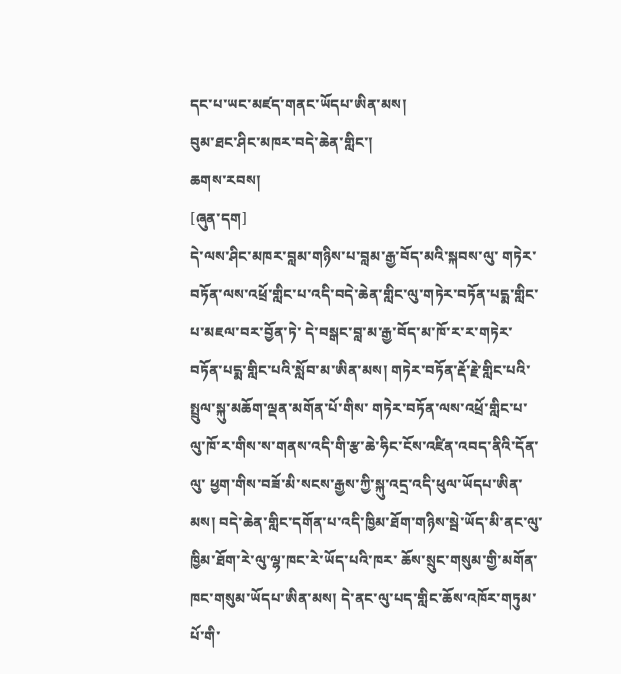དང་པ་ཡང་མཛད་གནང་ཡོདཔ་ཨིན་མས།
བུམ་ཐང་ཤིང་མཁར་བདེ་ཆེན་གླིང་།
ཆགས་རབས།
[ཞུན་དག]
དེ་ལས་ཤིང་མཁར་བླམ་གཉིས་པ་བླམ་རྒྱ་བོད་མའི་སྐབས་ལུ་ གཏེར་བཏོན་ལས་འཕྲོ་གླིང་པ་འདི་བདེ་ཆེན་གླིང་ལུ་གཏེར་བཏོན་པདྨ་གླིང་པ་མཇལ་བར་བྱོན་ཏེ་ དེ་བསྒང་བླ་མ་རྒྱ་བོད་མ་ཁོ་ར་ར་གཏེར་བཏོན་པདྨ་གླིང་པའི་སློབ་མ་ཨིན་མས། གཏེར་བཏོན་རྡོ་རྗེ་གླིང་པའི་སྤྲུལ་སྐུ་མཆོག་ལྡན་མགོན་པོ་གིས་ གཏེར་བཏོན་ལས་འཕྲོ་གླིང་པ་ལུ་ཁོ་ར་གིས་ས་གནས་འདི་གི་རྩ་ཆེ་ཧིང་ངོས་འཛིན་འབད་ནིའི་དོན་ལུ་ ཕྱག་གིས་བཟོ་མི་སངས་རྒྱས་ཀྱི་སྐུ་འདྲ་འདི་ཕུལ་ཡོདཔ་ཨིན་མས། བདེ་ཆེན་གླིང་དགོན་པ་འདི་ཁྱིམ་ཐོག་གཉིས་སྦེ་ཡོད་མི་ནང་ལུ་ཁྱིམ་ཐོག་རེ་ལུ་ལྷ་ཁང་རེ་ཡོད་པའི་ཁར་ ཆོས་སྲུང་གསུམ་གྱི་མགོན་ཁང་གསུམ་ཡོདཔ་ཨིན་མས། དེ་ནང་ལུ་པད་གླིང་ཆོས་འཁོར་གཏུམ་པོ་གི་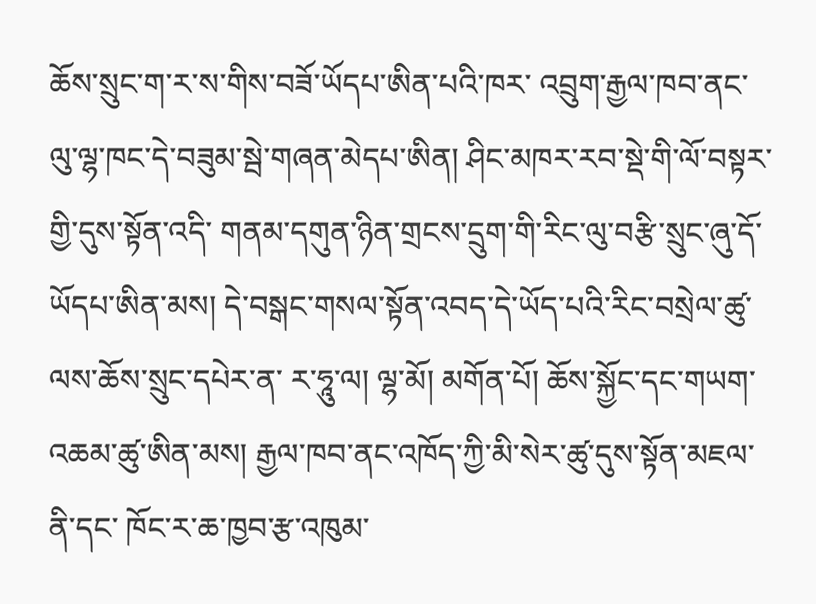ཆོས་སྲུང་ག་ར་ས་གིས་བཟོ་ཡོདཔ་ཨིན་པའི་ཁར་ འབྲུག་རྒྱལ་ཁབ་ནང་ལུ་ལྷ་ཁང་དེ་བཟུམ་སྦེ་གཞན་མེདཔ་ཨིན། ཤིང་མཁར་རབ་སྡེ་གི་ལོ་བསྟར་གྱི་དུས་སྟོན་འདི་ གནམ་དགུན་ཉིན་གྲངས་དྲུག་གི་རིང་ལུ་བརྩི་སྲུང་ཞུ་དོ་ཡོདཔ་ཨིན་མས། དེ་བསྒང་གསལ་སྟོན་འབད་དེ་ཡོད་པའི་རིང་བསྲེལ་ཚུ་ལས་ཆོས་སྲུང་དཔེར་ན་ ར་ཧཱུ་ལ། ལྷ་མོ། མགོན་པོ། ཆོས་སྐྱོང་དང་གཡག་འཆམ་ཚུ་ཨིན་མས། རྒྱལ་ཁབ་ནང་འཁོད་ཀྱི་མི་སེར་ཚུ་དུས་སྟོན་མཇལ་ནི་དང་ ཁོང་ར་ཆ་ཁྱབ་རྩ་འཁུམ་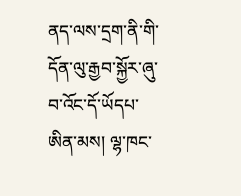ནད་ལས་དྲག་ནི་གི་དོན་ལུ་རྒྱབ་སྐྱོར་ཞུ་བ་འོང་དོ་ཡོདཔ་ཨིན་མས། ལྷ་ཁང་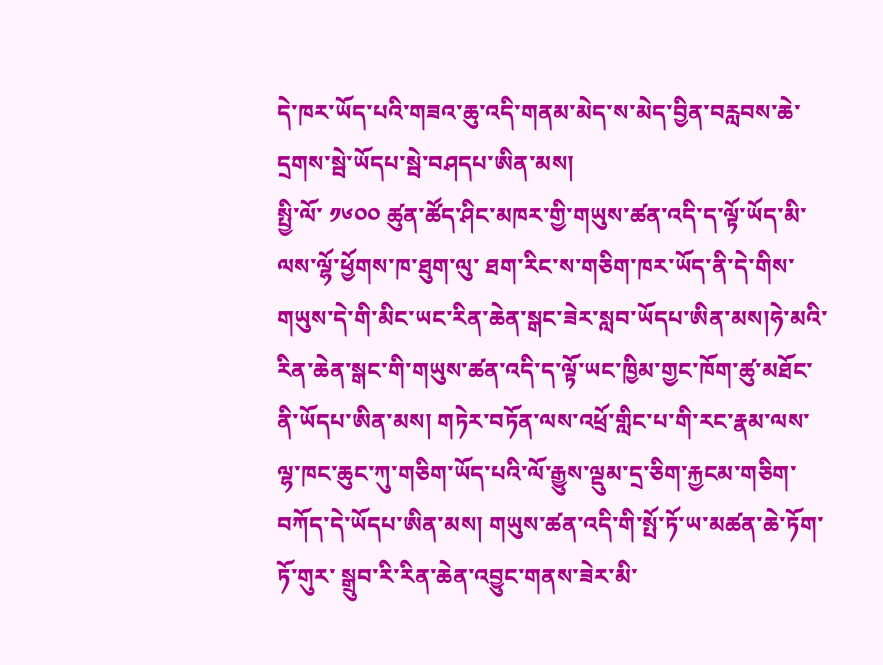དེ་ཁར་ཡོད་པའི་གཟའ་ཆུ་འདི་གནམ་མེད་ས་མེད་བྱིན་བརླབས་ཆེ་དྲགས་སྦེ་ཡོདཔ་སྦེ་བཤདཔ་ཨིན་མས།
སྤྱི་ལོ་ ༡༦༠༠ ཚུན་ཚོད་ཤིང་མཁར་གྱི་གཡུས་ཚན་འདི་ད་ལྟོ་ཡོད་མི་ལས་ལྷོ་ཕྱོགས་ཁ་ཐུག་ལུ་ ཐག་རིང་ས་གཅིག་ཁར་ཡོད་ནི་དེ་གིས་གཡུས་དེ་གི་མིང་ཡང་རིན་ཆེན་སྒང་ཟེར་སླབ་ཡོདཔ་ཨིན་མས།ཧེ་མའི་རིན་ཆེན་སྒང་གི་གཡུས་ཚན་འདི་ད་ལྟོ་ཡང་ཁྱིམ་གྱང་ཁོག་ཚུ་མཐོང་ནི་ཡོདཔ་ཨིན་མས། གཏེར་བཏོན་ལས་འཕྲོ་གླིང་པ་གི་རང་རྣམ་ལས་ ལྷ་ཁང་ཆུང་ཀུ་གཅིག་ཡོད་པའི་ལོ་རྒྱུས་ལྡུམ་དྲ་ཅིག་རྐྱངམ་གཅིག་བཀོད་དེ་ཡོདཔ་ཨིན་མས། གཡུས་ཚན་འདི་གི་སྤོ་ཏོ་ཡ་མཚན་ཆེ་ཏོག་ཏོ་གུར་ སྒྲུབ་རི་རིན་ཆེན་འབྱུང་གནས་ཟེར་མི་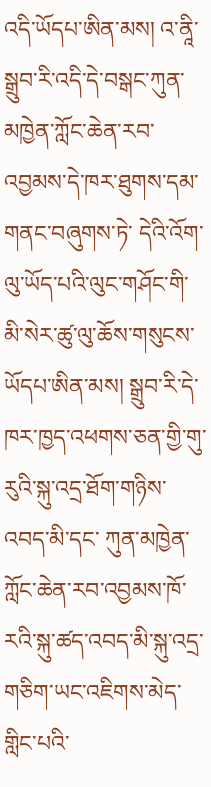འདི་ཡོདཔ་ཨིན་མས། འ་ནཱི་སྒྲུབ་རི་འདི་དེ་བསྒང་ཀུན་མཁྱེན་ཀློང་ཆེན་རབ་འབྱམས་དེ་ཁར་ཐུགས་དམ་གནང་བཞུགས་ཏེ་ དེའི་འོག་ལུ་ཡོད་པའི་ལུང་གཤོང་གི་མི་སེར་ཚུ་ལུ་ཆོས་གསུངས་ཡོདཔ་ཨིན་མས། སྒྲུབ་རི་དེ་ཁར་ཁྱད་འཕགས་ཅན་གྱི་གུ་རུའི་སྐུ་འདྲ་ཐོག་གཉིས་འབད་མི་དང་ ཀུན་མཁྱེན་ཀློང་ཆེན་རབ་འབྱམས་ཁོ་རའི་སྐུ་ཚད་འབད་མི་སྐུ་འདྲ་གཅིག་ཡང་འཇིགས་མེད་གླིང་པའི་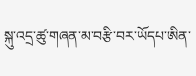སྐུ་འདྲ་ཚུ་གཞན་མ་བརྩི་བར་ཡོདཔ་ཨིན་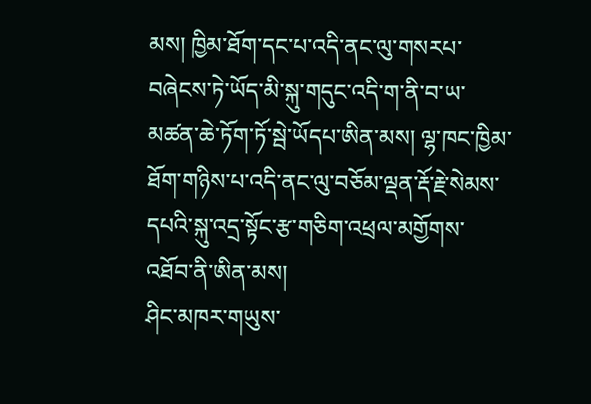མས། ཁྱིམ་ཐོག་དང་པ་འདི་ནང་ལུ་གསརཔ་བཞེངས་ཏེ་ཡོད་མི་སྐུ་གདུང་འདི་ག་ནི་བ་ཡ་མཚན་ཆེ་ཏོག་ཏོ་སྦེ་ཡོདཔ་ཨིན་མས། ལྷ་ཁང་ཁྱིམ་ཐོག་གཉིས་པ་འདི་ནང་ལུ་བཅོམ་ལྡན་རྡོ་རྗེ་སེམས་དཔའི་སྐུ་འདྲ་སྟོང་རྩ་གཅིག་འཕྲལ་མགྱོགས་འཐོབ་ནི་ཨིན་མས།
ཤིང་མཁར་གཡུས་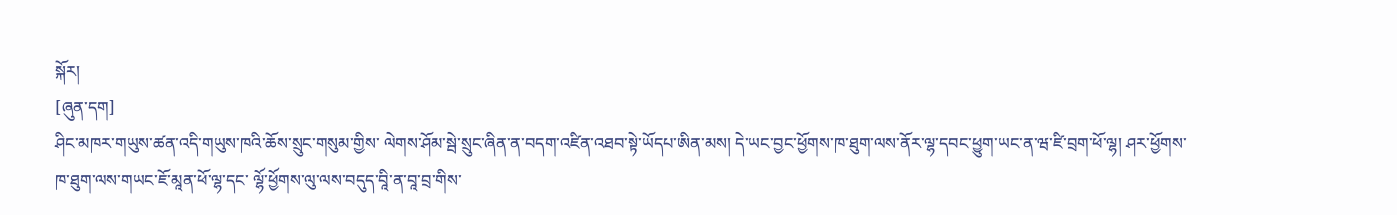སྐོར།
[ཞུན་དག]
ཤིང་མཁར་གཡུས་ཚན་འདི་གཡུས་ཁའི་ཆོས་སྲུང་གསུམ་གྱིས་ ལེགས་ཤོམ་སྦེ་སྲུང་ཞིན་ན་བདག་འཛིན་འཐབ་སྟེ་ཡོདཔ་ཨིན་མས། དེ་ཡང་བྱང་ཕྱོགས་ཁ་ཐུག་ལས་ནོར་ལྷ་དབང་ཕྱུག་ཡང་ན་ཝ་ཛི་བྲག་ཕོ་ལྷ། ཤར་ཕྱོགས་ཁ་ཐུག་ལས་གཡང་ཇོ་མཱན་ཕོ་ལྷ་དང་ ལྷོ་ཕྱོགས་ལུ་ལས་བདུད་བཱི་ན་བཱ་བྲ་གིས་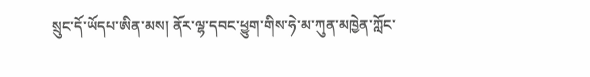སྲུང་དོ་ཡོདཔ་ཨིན་མས། ནོར་ལྷ་དབང་ཕྱུག་གིས་ཧེ་མ་ཀུན་མཁྱེན་ཀློང་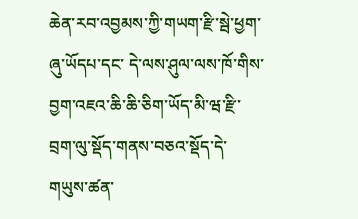ཆེན་རབ་འབྱམས་ཀྱི་གཡག་རྫི་སྦེ་ཕྱག་ཞུ་ཡོདཔ་དང་ དེ་ལས་ཤུལ་ལས་ཁོ་གིས་བྱག་འཇའ་ཆི་ཆི་ཅིག་ཡོད་མི་ཝ་རྫི་བྲག་ལུ་སྡོད་གནས་བཅའ་སྡོད་དེ་ གཡུས་ཚན་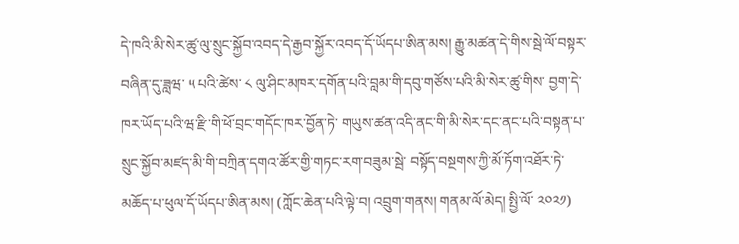དེ་ཁའི་མི་སེར་ཚུ་ལུ་སྲུང་སྐྱོབ་འབད་དེ་རྒྱབ་སྐྱོར་འབད་དོ་ཡོདཔ་ཨིན་མས། རྒྱུ་མཚན་དེ་གིས་སྦེ་ལོ་བསྟར་བཞིན་དུ་ཟླཝ་ ༥ པའི་ཚེས་ ༨ ལུ་ཤིང་མཁར་དགོན་པའི་བླམ་གི་དབུ་གཙོས་པའི་མི་སེར་ཚུ་གིས་ བྱག་དེ་ཁར་ཡོད་པའི་ཝ་རྫི་གི་ཕོ་བྲང་གདོང་ཁར་བྱོན་ཏེ་ གཡུས་ཚན་འདི་ནང་གི་མི་སེར་དང་ནང་པའི་བསྟན་པ་སྲུང་སྐྱོབ་མཛད་མི་གི་བཀྲིན་དགའ་ཚོར་གྱི་གཏང་རག་བཟུམ་སྦེ་ བསྟོད་བསྔགས་ཀྱི་མོ་ཏོག་འཐོར་ཏེ་མཆོད་པ་ཕུལ་དོ་ཡོདཔ་ཨིན་མས། (ཀློང་ཆེན་པའི་ལྟེ་བ། འབྲུག་གནས། གནམ་ལོ་མེད། སྤྱི་ལོ་ ༢༠༢༡)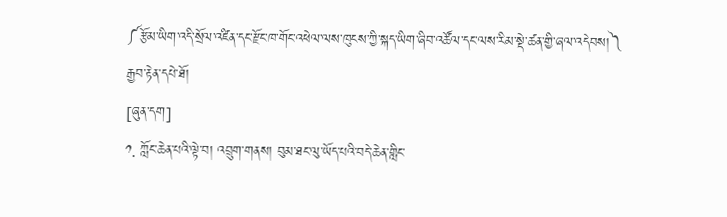༼རྩོམ་ཡིག་འདི་སྲོལ་འཛིན་དང་རྫོང་ཁ་གོང་འཕེལ་ལས་ཁུངས་ཀྱི་སྐད་ཡིག་ཞིབ་འཚོལ་དང་ལས་རིམ་སྡེ་ཚན་གྱི་ཞལ་འདེབས།༽
རྒྱབ་རྟེན་དཔེ་ཐོ།
[ཞུན་དག]
༡. ཀློང་ཆེན་པའི་ལྟེ་བ། འབྲུག་གནས། བུམ་ཐང་ལུ་ཡོད་པའི་བདེ་ཆེན་གླིང་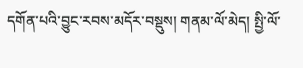དགོན་པའི་བྱུང་རབས་མདོར་བསྡུས། གནམ་ལོ་མེད། སྤྱི་ལོ་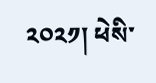༢༠༢༡། ཕེསི་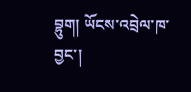བྷུག། ཡོངས་འབྲེལ་ཁ་བྱང་།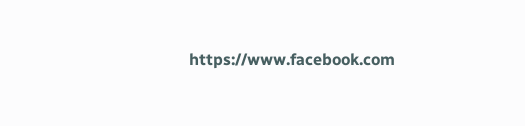https://www.facebook.com